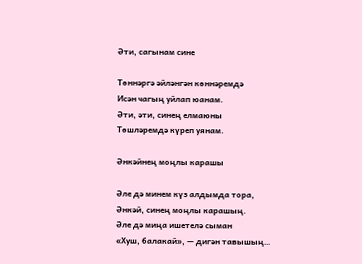Әти, сагынам сине

Төннәргә әйләнгән көннәремдә
Исән чагың уйлап юанам.
Әти, әти, синең елмаюны
Төшләремдә күреп уянам.

Әнкәйнең моңлы карашы

Әле дә минем күз алдымда тора,
Әнкәй, синең моңлы карашың.
Әле дә миңа ишетелә сыман
«Хуш, балакай», — дигән тавышың…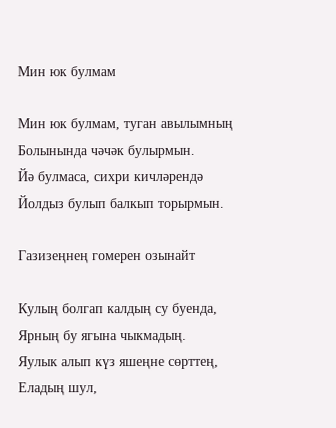Мин юк булмам

Мин юк булмам, туган авылымның
Болынында чәчәк булырмын.
Йә булмаса, сихри кичләрендә
Йолдыз булып балкып торырмын.

Газизеңнең гомерен озынайт

Кулың болгап калдың су буенда,
Ярның бу ягына чыкмадың.
Яулык алып күз яшеңне сөрттең,
Еладың шул,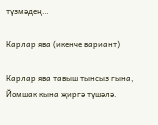түзмәдең…

Карлар ява (икенче вариант)

Карлар ява тавыш тынсыз гына,
Йомшак кына җиргә түшәлә.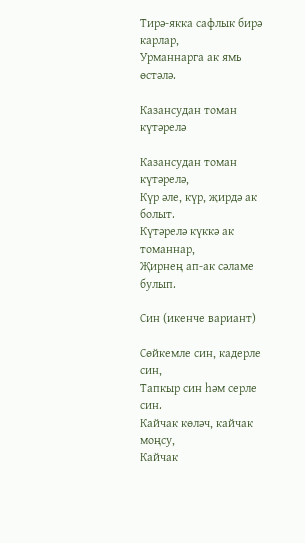Тирә-якка сафлык бирә карлар,
Урманнарга ак ямь өстәлә.

Казансудан томан күтәрелә

Казансудан томан күтәрелә,
Күр әле, күр, җирдә ак болыт.
Күтәрелә күккә ак томаннар,
Җирнең ап-ак сәламе булып.

Син (икенче вариант)

Сөйкемле син, кадерле син,
Тапкыр син һәм серле син.
Кайчак көләч, кайчак моңсу,
Кайчак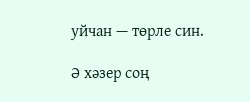уйчан — төрле син.

Ә хәзер соң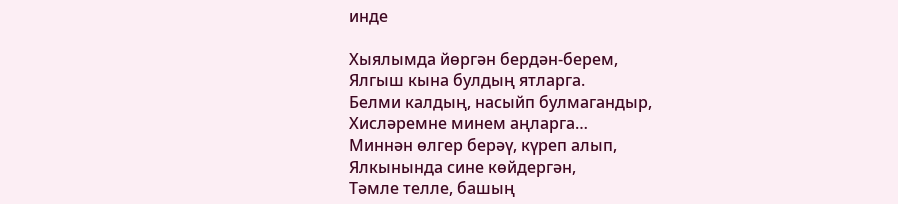инде

Хыялымда йөргән бердән-берем,
Ялгыш кына булдың ятларга.
Белми калдың, насыйп булмагандыр,
Хисләремне минем аңларга…
Миннән өлгер берәү, күреп алып,
Ялкынында сине көйдергән,
Тәмле телле, башың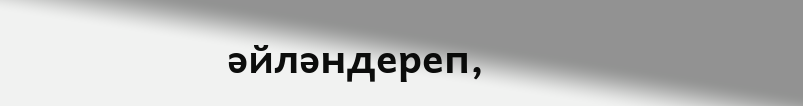әйләндереп,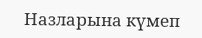Назларына күмеп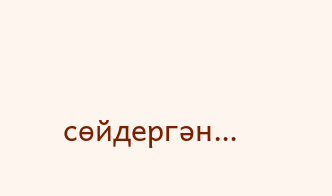сөйдергән…